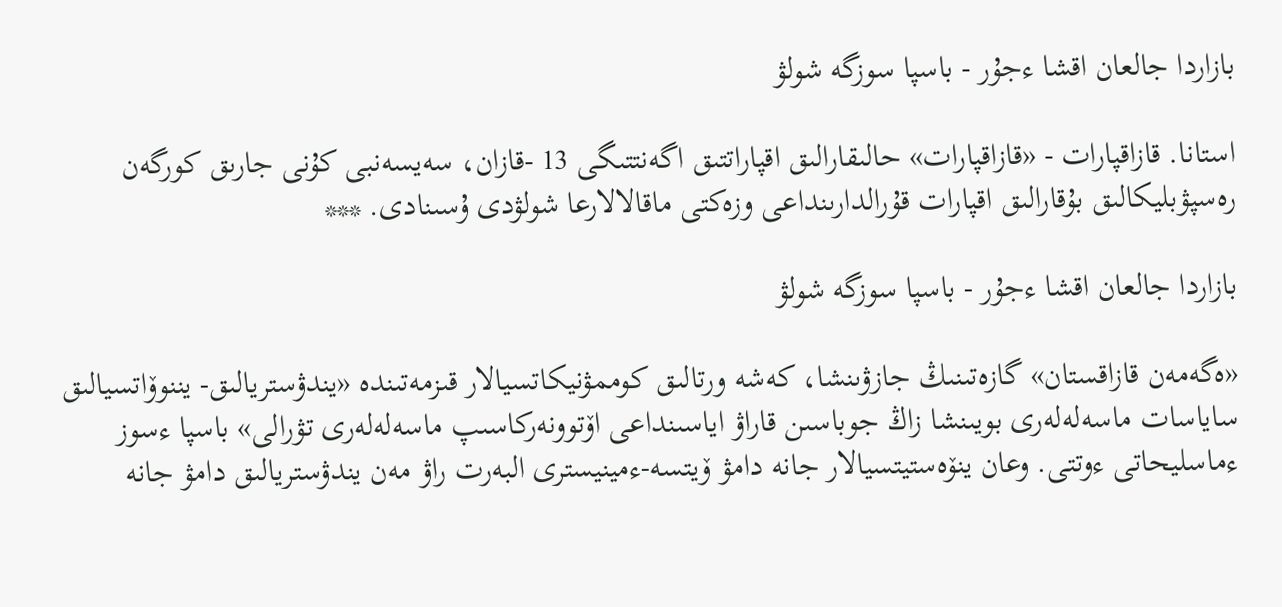بازاردا جالعان اقشا ءجۇر - باسپا سوزگە شولۋ

استانا. قازاقپارات - «قازاقپارات» حالىقارالىق اقپاراتتىق اگەنتتىگى 13 -قازان، سەيسەنبى كۇنى جارىق كورگەن رەسپۋبليكالىق بۇقارالىق اقپارات قۇرالدارىنداعى وزەكتى ماقالالارعا شولۋدى ۇسىنادى. ***

بازاردا جالعان اقشا ءجۇر - باسپا سوزگە شولۋ

«ەگەمەن قازاقستان» گازەتىنىڭ جازۋىنشا، كەشە ورتالىق كوممۋنيكاتسيالار قىزمەتىندە «يندۋستريالىق- يننوۆاتسيالىق ساياسات ماسەلەلەرى بويىنشا زاڭ جوباسىن قاراۋ اياسىنداعى اۆتوونەركاسىپ ماسەلەلەرى تۋرالى» باسپا ءسوز ءماسليحاتى ءوتتى. وعان ينۆەستيتسيالار جانە دامۋ ۆيتسە-ءمينيسترى البەرت راۋ مەن يندۋستريالىق دامۋ جانە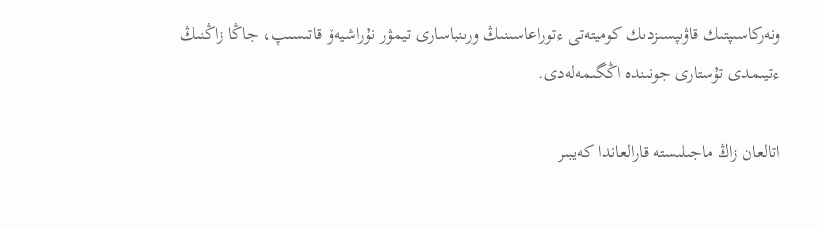ونەركاسىپتىك قاۋىپسىزدىك كوميتەتى ءتوراعاسىنىڭ ورىنباسارى تيمۋر نۇراشيەۆ قاتىسىپ، جاڭا زاڭنىڭ ءتيىمدى تۇستارى جونىندە اڭگىمەلەدى.

اتالعان زاڭ ماجىلىستە قارالعاندا كەيبىر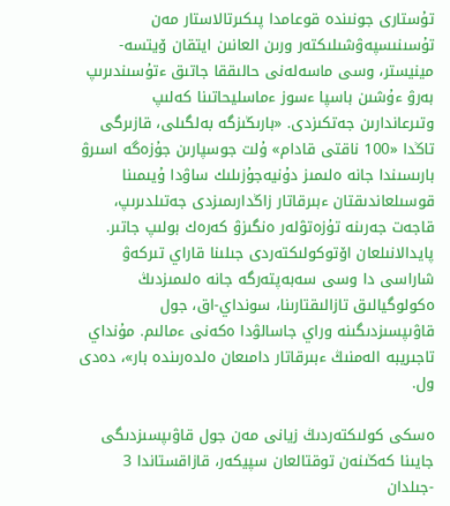تۇستارى جونىندە قوعامدا پىكىرتالاستار مەن تۇسىنىسپەۋشىلىكتەر ورىن العانىن ايتقان ۆيتسە- مينيستر، وسى ماسەلەنى حالىققا جاتىق ءتۇسىندىرىپ بەرۋ ءۇشىن باسپا ءسوز ءماسليحاتىنا كەلىپ وتىرعاندارىن جەتكىزدى. «بارىڭىزگە بەلگىلى، قازىرگى تاڭدا «100 ناقتى قادام» ۇلت جوسپارىن جۇزەگە اسىرۋ بارىسىندا جانە ەلىمىز دۇنيەجۇزىلىك ساۋدا ۇيىمىنا قوسىلعاندىقتان ءبىرقاتار زاڭدارىمىزدى جەتىلدىرىپ، قاجەت جەرىنە تۇزەتۋلەر ەنگىزۋ كەرەك بولىپ جاتىر. پايدالانىلعان اۆتوكولىكتەردى جىلىنا قاراي تىركەۋ شاراسى دا وسى سەبەپتەرگە جانە ەلىمىزدىڭ ەكولوگيالىق تازالىقتارىنا، سونداي-اق، جول قاۋىپسىزدىگىنە وراي جاسالۋدا ەكەنى ءمالىم. مۇنداي تاجىريبە الەمنىڭ ءبىرقاتار دامىعان ەلدەرىندە بار»، دەدى ول.

ەسكى كولىكتەردىڭ زيانى مەن جول قاۋىپسىزدىگى جايىنا كەڭىنەن توقتالعان سپيكەر، قازاقستاندا 3 -جىلدان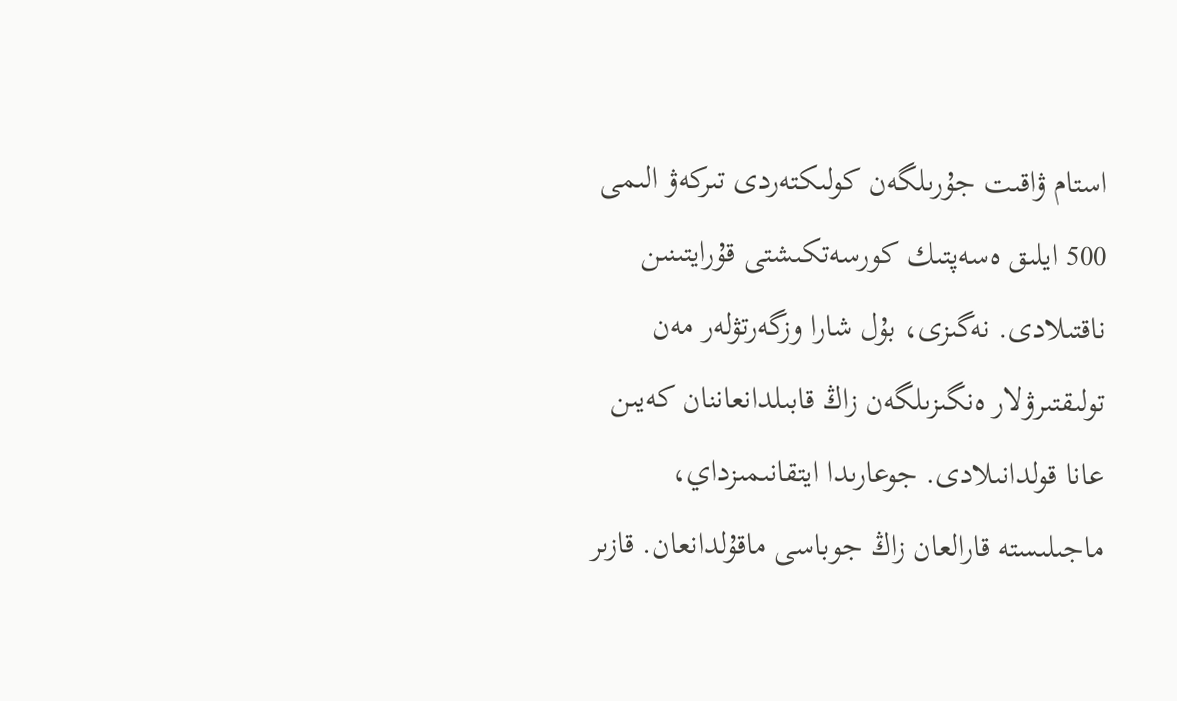استام ۋاقىت جۇرىلگەن كولىكتەردى تىركەۋ الىمى 500 ايلىق ەسەپتىك كورسەتكىشتى قۇرايتىنىن ناقتىلادى. نەگىزى، بۇل شارا وزگەرتۋلەر مەن تولىقتىرۋلار ەنگىزىلگەن زاڭ قابىلدانعاننان كەيىن عانا قولدانىلادى. جوعارىدا ايتقانىمىزداي، ماجىلىستە قارالعان زاڭ جوباسى ماقۇلدانعان. قازىر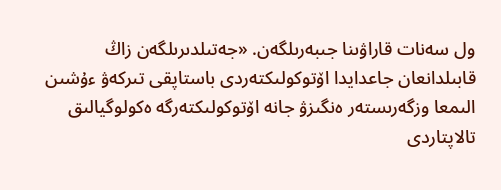ول سەنات قاراۋىنا جىبەرىلگەن. «جەتىلدىرىلگەن زاڭ قابىلدانعان جاعدايدا اۆتوكولىكتەردى باستاپقى تىركەۋ ءۇشىن الىمعا وزگەرىستەر ەنگىزۋ جانە اۆتوكولىكتەرگە ەكولوگيالىق تالاپتاردى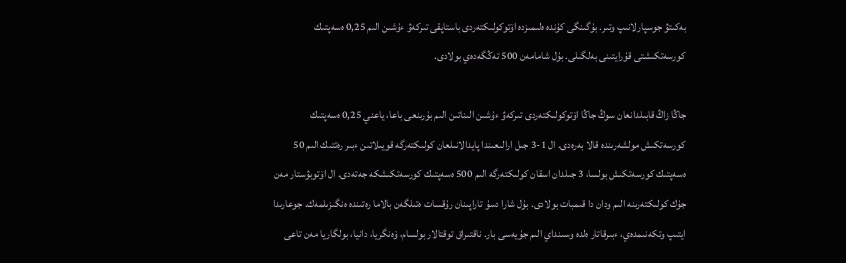بەكىتۋ جوسپارلانىپ وتىر. بۇگىنگى كۇندە ەلىمىزدە اۆتوكولىكتەردى باستاپقى تىركەۋ ءۇشىن الىم 0,25 ەسەپتىك كورسەتكىشتى قۇرايتىنى بەلگىلى. بۇل شامامەن 500 تەڭگەدەي بولادى.

جاڭا زاڭ قابىلدانعان سوڭ جاڭا اۆتوكولىكتەردى تىركەۋ ءۇشىن الىناتىن الىم بۇرىنعى باعا، ياعني 0,25 ەسەپتىك كورسەتكىش مولشەرىندە قالا بەرەدى. ال 1-3 جىل ارالىعىندا پايدالانىلعان كولىكتەرگە قويىلاتىن ءبىر رەتتىك الىم 50 ەسەپتىك كورسەتكىش بولسا، 3 جىلدان اسقان كولىكتەرگە الىم 500 ەسەپتىك كورسەتكىشكە جەتەدى. ال اۆتوبۋستار مەن جۇك كولىكتەرىنە الىم ودان دا قىمبات بولادى. بۇل شارا دسۇ تاراپىنان رۇقسات ەتىلگەن بالاما رەتىندە ەنگىزىلمەك. جوعارىدا ايتىپ وتكەنىمدەي، ءبىرقاتار ەلدە وسىنداي الىم جۇيەسى بار. ناقتىراق توقتالار بولسام، ۆەنگريا، دانيا، بولگاريا مەن تاعى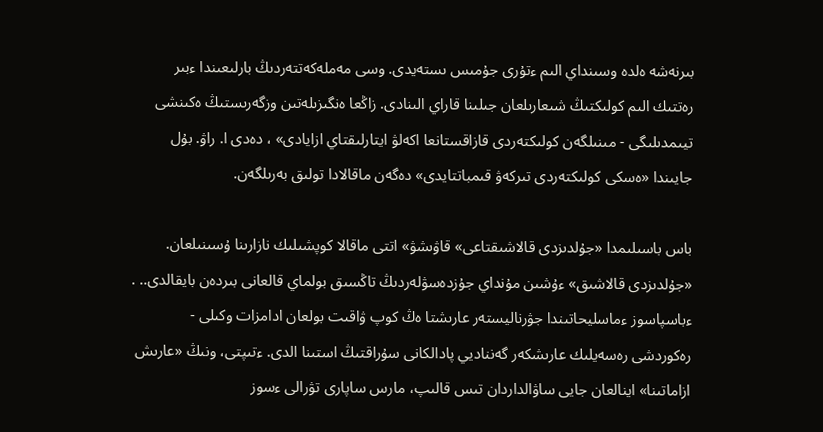بىرنەشە ەلدە وسىنداي الىم ءتۇرى جۇمىس ىستەيدى. وسى مەملەكەتتەردىڭ بارلىعىندا ءبىر رەتتىك الىم كولىكتىڭ شىعارىلعان جىلىنا قاراي الىنادى. زاڭعا ەنگىزىلەتىن وزگەرىستىڭ ەكىنشى تيىمدىلىگى - مىنىلگەن كولىكتەردى قازاقستانعا اكەلۋ ايتارلىقتاي ازايادى» ، دەدى ا. راۋ. بۇل جايىندا «ەسكى كولىكتەردى تىركەۋ قىمباتتايدى» دەگەن ماقالادا تولىق بەرىلگەن.

باس باسىلىمدا «جۇلدىزدى قالاشىقتاعى» قاۋىشۋ» اتتى ماقالا كوپشىلىك نازارىنا ۇسىنىلعان. «جۇلدىزدى قالاشىق» ءۇشىن مۇنداي جۇزدەسۋلەردىڭ تاڭسىق بولماي قالعانى بىردەن بايقالدى.. . ءباسپاسوز ءماسليحاتىندا جۋرناليستەر عارىشتا ەڭ كوپ ۋاقىت بولعان ادامزات وكىلى - رەكوردشى رەسەيلىك عارىشكەر گەنناديي پادالكانى سۇراقتىڭ استىنا الدى. ءتىپتى، ونىڭ «عارىش ازاماتىنا» اينالعان جايى ساۋالداردان تىس قالىپ، مارس ساپارى تۋرالى ءسوز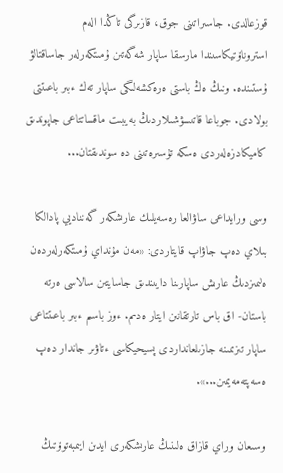قوزعالدى. جاسىراتىنى جوق، قازىرگى تاڭدا الەم استروناۆتيكاسىندا مارسقا ساپار شەگەتىن ۇمىتكەرلەر جاساقتالۋ ۇستىندە. ونىڭ ەڭ باستى ەرەكشەلىگى ساپار تەك ءبىر باعىتتى بولادى. جوباعا قاتىسۋشىلاردىڭ بەيبىت ماقساتتاعى جاپوندىق كاميكادزەلەردى ەسكە تۇسىرەتىنى دە سوندىقتان...

وسى ورايداعى ساۋالعا رەسەيلىك عارىشكەر گەنناديي پادالكا بىلاي دەپ جاۋاپ قايتاردى: «مەن مۇنداي ۇمىتكەرلەردەن ەلىمىزدىڭ عارىش ساپارىنا دايىندىق جاسايتىن سالاسى ەرتە باستان- اق باس تارتقانىن ايتار ەدىم. ءوز باسىم ءبىر باعىتتاعى ساپار تىزىمىنە جازىلعانداردى پسيحيكاسى ءتاۋىر جاندار دەپ ەسەپتەمەيمىن...».

وسىعان وراي قازاق ەلىنىڭ عارىشكەرى ايدىن ايىمبەتوۆتىڭ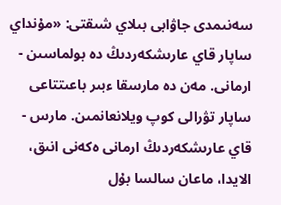سەنىمدى جاۋابى بىلاي شىقتى: «مۇنداي ساپار قاي عارىشكەردىڭ دە بولماسىن - ارمانى. مەن دە مارسقا ءبىر باعىتتاعى ساپار تۋرالى كوپ ويلانعانمىن. مارس - قاي عارىشكەردىڭ ارمانى ەكەنى انىق، الايدا، ماعان سالسا بۇل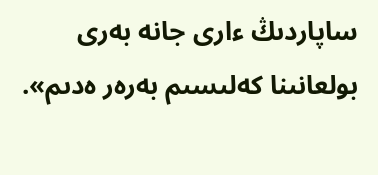ساپاردىڭ ءارى جانە بەرى بولعانىنا كەلىسىم بەرەر ەدىم».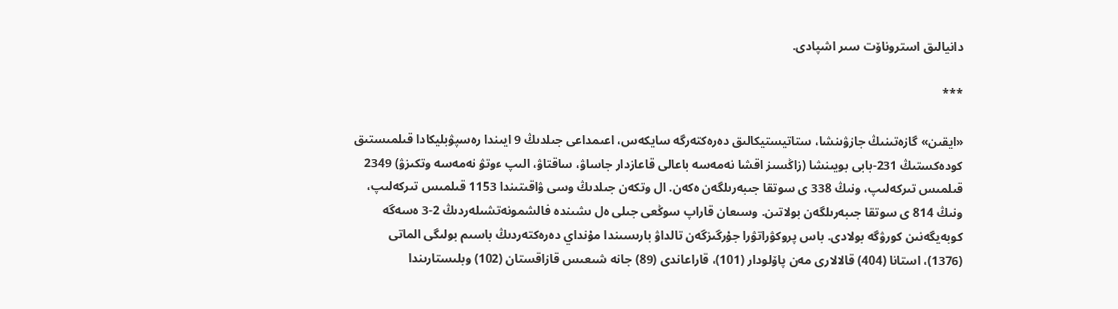دانيالىق استروناۆت سىر اشپادى.

***

«ايقىن» گازەتىنىڭ جازۋىنشا، ستاتيستيكالىق دەرەكتەرگە سايكەس، اعىمداعى جىلدىڭ 9 ايىندا رەسپۋبليكادا قىلمىستىق كودەكستىڭ 231-بابى بويىنشا (زاڭسىز اقشا نەمەسە باعالى قاعازدار جاساۋ، ساقتاۋ، الىپ ءوتۋ نەمەسە وتكىزۋ) 2349 قىلمىس تىركەلىپ، ونىڭ 338 ى سوتقا جىبەرىلگەن ەكەن. ال وتكەن جىلدىڭ وسى ۋاقىتىندا 1153 قىلمىس تىركەلىپ، ونىڭ 814 ى سوتقا جىبەرىلگەن بولاتىن. وسىعان قاراپ سوڭعى جىلى ەل ىشىندە فالشمونەتشىلەردىڭ 2-3 ەسەگە كوبەيگەنىن كورۋگە بولادى. باس پروكۋراتۋرا جۇرگىزگەن تالداۋ بارىسىندا مۇنداي دەرەكتەردىڭ باسىم بولىگى الماتى (1376)، استانا (404) قالالارى مەن پاۆلودار (101)، قاراعاندى (89) جانە شىعىس قازاقستان (102) وبلىستارىندا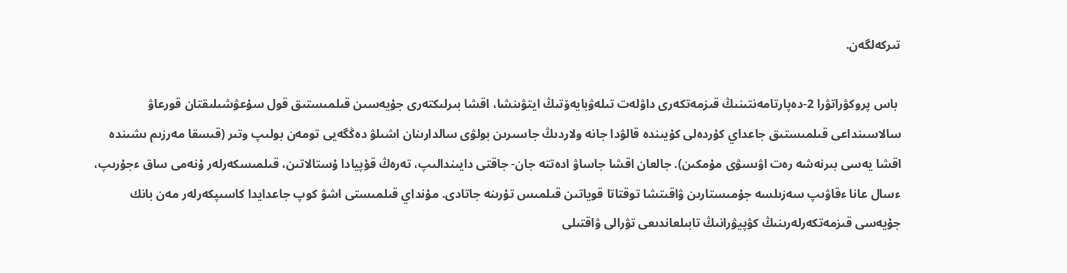تىركەلگەن.

 باس پروكۋراتۋرا 2-دەپارتامەنتىنىڭ قىزمەتكەرى داۋلەت تىلەۋبايەۆتىڭ ايتۋىنشا، اقشا بىرلىكتەرى جۇيەسىن قىلمىستىق قول سۇعۋشىلىقتان قورعاۋ سالاسىنداعى قىلمىستىق جاعداي كۇردەلى كۇيىندە قالۋدا جانە ولاردىڭ جاسىرىن بولۋى سالدارىنان اشىلۋ دەڭگەيى تومەن بولىپ وتىر (قىسقا مەرزىم ىشىندە اقشا يەسى بىرنەشە رەت اۋىسۋى مۇمكىن). جالعان اقشا جاساۋ ادەتتە جان- جاقتى دايىندالىپ، تەرەڭ قۇپيادا ۇستالاتىن، قىلمىسكەرلەر ۇنەمى ساق ءجۇرىپ، ءسال عانا ءقاۋىپ سەزىلسە جۇمىستارىن ۋاقىتشا توقتاتا قوياتىن قىلمىس تۇرىنە جاتادى. مۇنداي قىلمىستى اشۋ كوپ جاعدايدا كاسىپكەرلەر مەن بانك جۇيەسى قىزمەتكەرلەرىنىڭ كۋپيۋرانىڭ تابىلعاندىعى تۋرالى ۋاقتىلى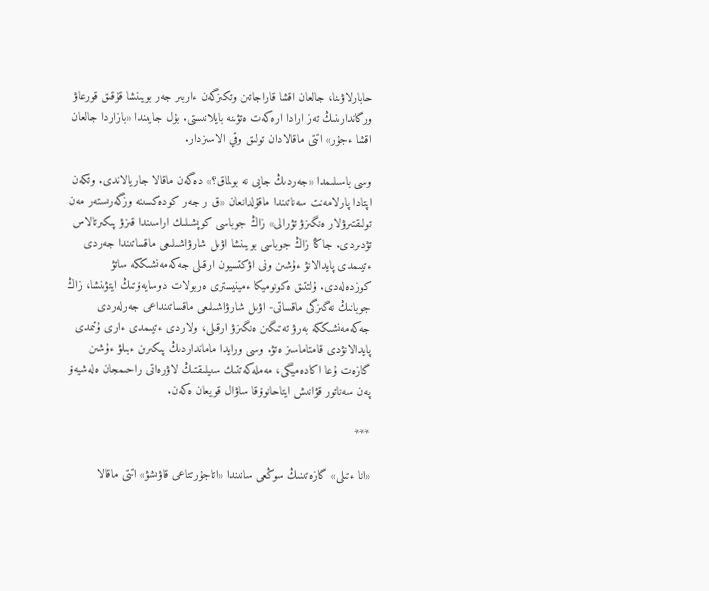حابارلاۋىنا، جالعان اقشا قاراجاتىن وتكىزگەن ءاربىر جەر بويىنشا قۇقىق قورعاۋ ورگاندارىنىڭ تەز ارادا ارەكەت ەتۋىنە بايلانىستى. بۇل جايىندا «بازاردا جالعان اقشا ءجۇر» اتتى ماقالادان تولىق وقي الاسىزدار.

وسى باسىلىمدا «جەردىڭ جايى نە بولماق؟» دەگەن ماقالا جاريالاندى. وتكەن اپتادا پارلامەنت سەناتىندا ماقۇلدانعان «ق ر جەر كودەكسىنە وزگەرىستەر مەن تولىقتىرۋلار ەنگىزۋ تۋرالى» زاڭ جوباسى كوپشىلىك اراسىندا قىزۋ پىكىرتالاس تۋدىردى. جاڭا زاڭ جوباسى بويىنشا اۋىل شارۋاشىلىعى ماقساتىندا جەردى ءتيىمدى پايدالانۋ ءۇشىن ونى اۋكتسيون ارقىلى جەكەمەنشىككە ساتۋ كوزدەلەدى. ۇلتتىق ەكونوميكا ءمينيسترى ەربولات دوسايەۆتىڭ ايتۋىنشا، زاڭ جوبانىڭ نەگىزگى ماقساتى- اۋىل شارۋاشىلىعى ماقساتىنداعى جەرلەردى جەكەمەنشىككە بەرۋ تەتىگىن ەنگىزۋ ارقىلى، ولاردى ءتيىمدى ءارى ۇتىمدى پايدالانۋدى قامتاماسىز ەتۋ. وسى ورايدا مامانداردىڭ پىكىرىن ءبىلۋ ءۇشىن گازەت ۇعا اكادەميگى، مەملەكەتتىك سىيلىقتىڭ لاۋرەاتى راحىمجان ەلەشيەۆ پەن سەناتور قۋانىش ايتاحانوۆقا ساۋال قويعان ەكەن.

***

«انا ءتىلى» گازەتىنىڭ سوڭعى سانىندا «اتاجۇرتتاعى قاۋىشۋ» اتتى ماقالا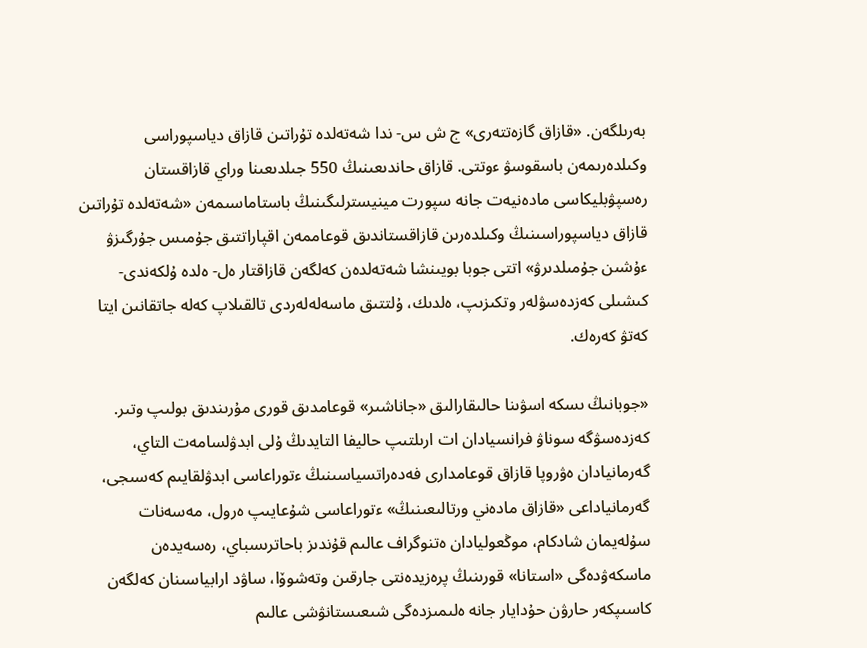بەرىلگەن. «قازاق گازەتتەرى» ج ش س- ندا شەتەلدە تۇراتىن قازاق دياسپوراسى وكىلدەرىمەن باسقوسۋ ءوتتى. قازاق حاندىعىنىڭ 550 جىلدىعىنا وراي قازاقستان رەسپۋبليكاسى مادەنيەت جانە سپورت مينيسترلىگىنىڭ باستاماسىمەن «شەتەلدە تۇراتىن قازاق دياسپوراسىنىڭ وكىلدەرىن قازاقستاندىق قوعاممەن اقپاراتتىق جۇمىس جۇرگىزۋ ءۇشىن جۇمىلدىرۋ» اتتى جوبا بويىنشا شەتەلدەن كەلگەن قازاقتار ەل- ەلدە ۇلكەندى- كىشىلى كەزدەسۋلەر وتكىزىپ، ەلدىك، ۇلتتىق ماسەلەلەردى تالقىلاپ كەلە جاتقانىن ايتا كەتۋ كەرەك.

«جوبانىڭ ىسكە اسۋىنا حالىقارالىق «جاناشىر» قوعامدىق قورى مۇرىندىق بولىپ وتىر. كەزدەسۋگە سوناۋ فرانسيادان ات ارىلتىپ حاليفا التايدىڭ ۇلى ابدۋلسامەت التاي، گەرمانيادان ەۋروپا قازاق قوعامدارى فەدەراتسياسىنىڭ ءتوراعاسى ابدۋلقايىم كەسىجى، گەرمانياداعى «قازاق مادەني ورتالىعىنىڭ» ءتوراعاسى شۇعايىپ ەرول، مەسەنات سۇلەيمان شادكام، موڭعوليادان ەتنوگراف عالىم قۇندىز باحاترىسباي، رەسەيدەن ماسكەۋدەگى «استانا» قورىنىڭ پرەزيدەنتى جارقىن وتەشوۆا، ساۋد ارابياسىنان كەلگەن كاسىپكەر حارۋن حۇدايار جانە ەلىمىزدەگى شىعىستانۋشى عالىم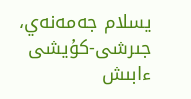يسلام جەمەنەي، جىرشى-كۇيشى ءابىش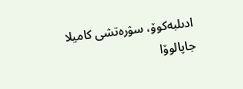ادىلبەكوۆ، سۋرەتشى كاميلا جاپالوۆا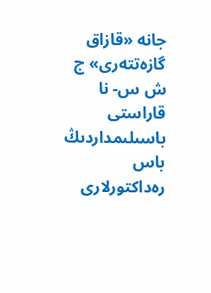جانە «قازاق گازەتتەرى» ج ش س- نا قاراستى باسىلىمداردىڭ باس رەداكتورلارى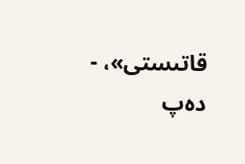قاتىستى»، - دەپ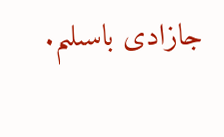جازادى باسىلىم.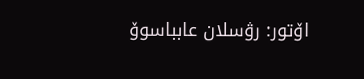اۆتور: رۋسلان عابباسوۆ